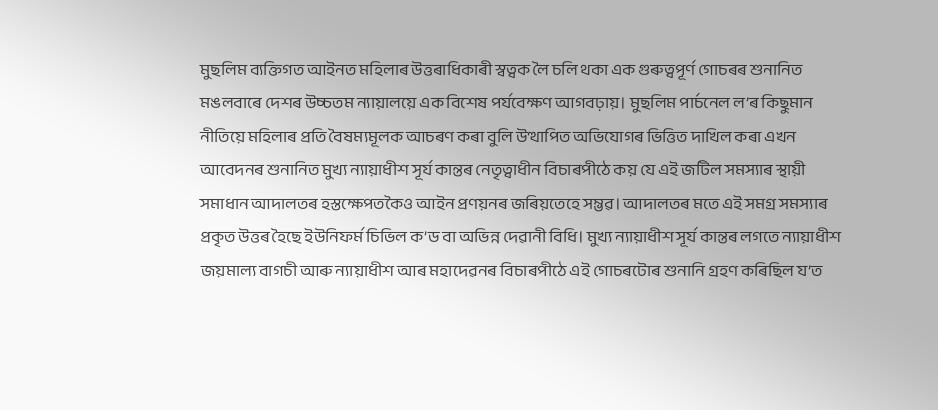মুছলিম ব্যক্তিগত আইনত মহিলাৰ উত্তৰাধিকাৰী স্বত্বক লৈ চলি থকা এক গুৰুত্বপূৰ্ণ গোচৰৰ শুনানিত মঙলবাৰে দেশৰ উচ্চতম ন্যায়ালয়ে এক বিশেষ পৰ্যবেক্ষণ আগবঢ়ায়। মুছলিম পাৰ্চনেল ল’ৰ কিছুমান নীতিয়ে মহিলাৰ প্ৰতি বৈষম্যমূলক আচৰণ কৰা বুলি উত্থাপিত অভিযোগৰ ভিত্তিত দাখিল কৰা এখন আবেদনৰ শুনানিত মুখ্য ন্যায়াধীশ সূৰ্য কান্তৰ নেতৃত্বাধীন বিচাৰপীঠে কয় যে এই জটিল সমস্যাৰ স্থায়ী সমাধান আদালতৰ হস্তক্ষেপতকৈও আইন প্ৰণয়নৰ জৰিয়তেহে সম্ভৱ। আদালতৰ মতে এই সমগ্ৰ সমস্যাৰ প্ৰকৃত উত্তৰ হৈছে ইউনিফৰ্ম চিভিল ক’ড বা অভিন্ন দেৱানী বিধি। মুখ্য ন্যায়াধীশ সূৰ্য কান্তৰ লগতে ন্যায়াধীশ জয়মাল্য বাগচী আৰু ন্যায়াধীশ আৰ মহাদেৱনৰ বিচাৰপীঠে এই গোচৰটোৰ শুনানি গ্ৰহণ কৰিছিল য’ত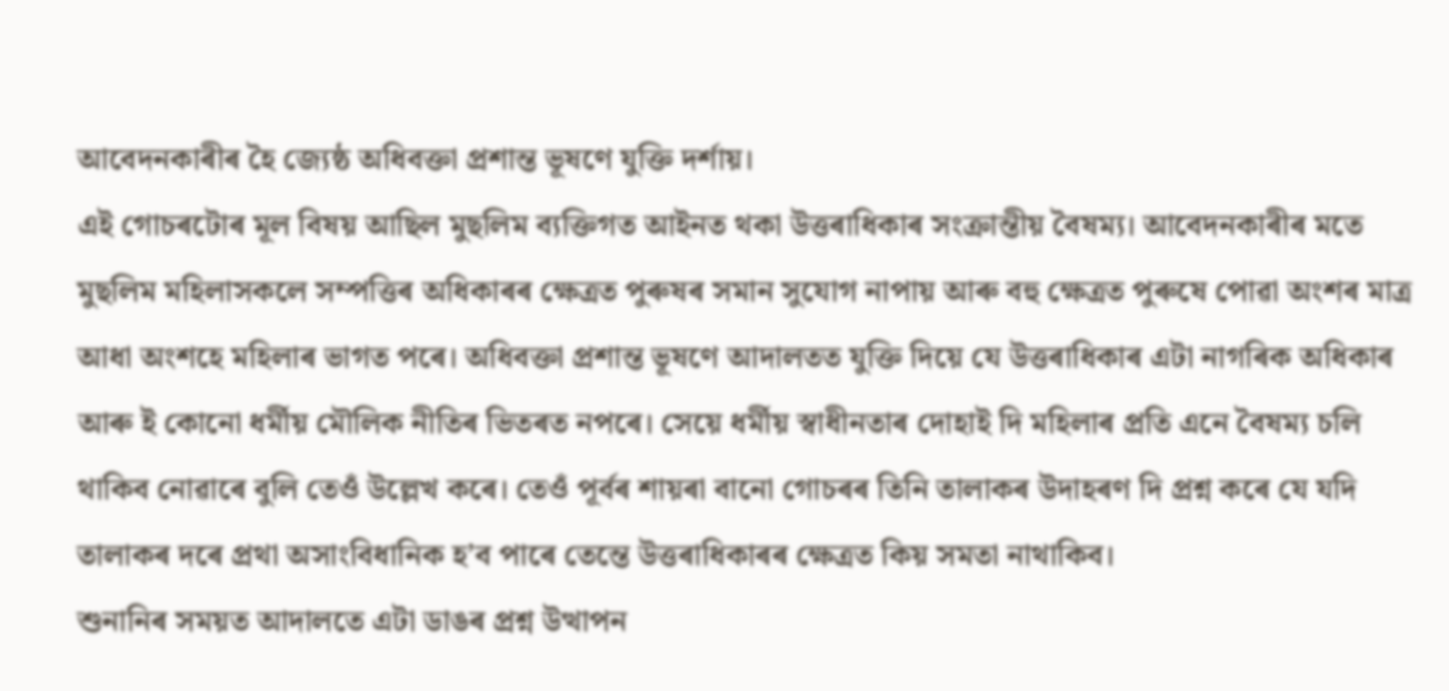আবেদনকাৰীৰ হৈ জ্যেষ্ঠ অধিবক্তা প্ৰশান্ত ভূষণে যুক্তি দৰ্শায়।
এই গোচৰটোৰ মূল বিষয় আছিল মুছলিম ব্যক্তিগত আইনত থকা উত্তৰাধিকাৰ সংক্ৰান্তীয় বৈষম্য। আবেদনকাৰীৰ মতে মুছলিম মহিলাসকলে সম্পত্তিৰ অধিকাৰৰ ক্ষেত্ৰত পুৰুষৰ সমান সুযোগ নাপায় আৰু বহু ক্ষেত্ৰত পুৰুষে পোৱা অংশৰ মাত্ৰ আধা অংশহে মহিলাৰ ভাগত পৰে। অধিবক্তা প্ৰশান্ত ভূষণে আদালতত যুক্তি দিয়ে যে উত্তৰাধিকাৰ এটা নাগৰিক অধিকাৰ আৰু ই কোনো ধৰ্মীয় মৌলিক নীতিৰ ভিতৰত নপৰে। সেয়ে ধৰ্মীয় স্বাধীনতাৰ দোহাই দি মহিলাৰ প্ৰতি এনে বৈষম্য চলি থাকিব নোৱাৰে বুলি তেওঁ উল্লেখ কৰে। তেওঁ পূৰ্বৰ শায়ৰা বানো গোচৰৰ তিনি তালাকৰ উদাহৰণ দি প্ৰশ্ন কৰে যে যদি তালাকৰ দৰে প্ৰথা অসাংবিধানিক হ’ব পাৰে তেন্তে উত্তৰাধিকাৰৰ ক্ষেত্ৰত কিয় সমতা নাথাকিব।
শুনানিৰ সময়ত আদালতে এটা ডাঙৰ প্ৰশ্ন উত্থাপন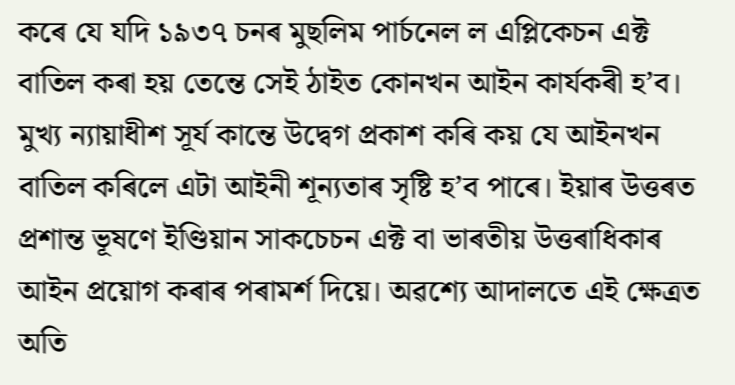কৰে যে যদি ১৯৩৭ চনৰ মুছলিম পাৰ্চনেল ল এপ্লিকেচন এক্ট বাতিল কৰা হয় তেন্তে সেই ঠাইত কোনখন আইন কাৰ্যকৰী হ’ব। মুখ্য ন্যায়াধীশ সূৰ্য কান্তে উদ্বেগ প্ৰকাশ কৰি কয় যে আইনখন বাতিল কৰিলে এটা আইনী শূন্যতাৰ সৃষ্টি হ’ব পাৰে। ইয়াৰ উত্তৰত প্ৰশান্ত ভূষণে ইণ্ডিয়ান সাকচেচন এক্ট বা ভাৰতীয় উত্তৰাধিকাৰ আইন প্ৰয়োগ কৰাৰ পৰামৰ্শ দিয়ে। অৱশ্যে আদালতে এই ক্ষেত্ৰত অতি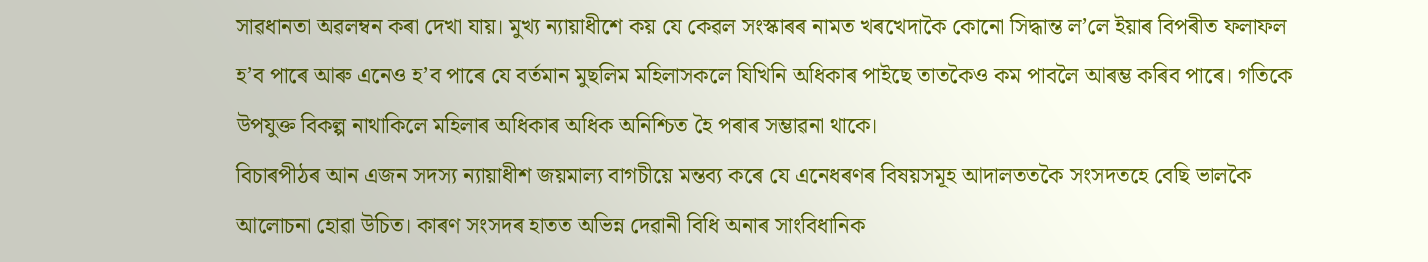সাৱধানতা অৱলম্বন কৰা দেখা যায়। মুখ্য ন্যায়াধীশে কয় যে কেৱল সংস্কাৰৰ নামত খৰখেদাকৈ কোনো সিদ্ধান্ত ল’লে ইয়াৰ বিপৰীত ফলাফল হ’ব পাৰে আৰু এনেও হ’ব পাৰে যে বৰ্তমান মুছলিম মহিলাসকলে যিখিনি অধিকাৰ পাইছে তাতকৈও কম পাবলৈ আৰম্ভ কৰিব পাৰে। গতিকে উপযুক্ত বিকল্প নাথাকিলে মহিলাৰ অধিকাৰ অধিক অনিশ্চিত হৈ পৰাৰ সম্ভাৱনা থাকে।
বিচাৰপীঠৰ আন এজন সদস্য ন্যায়াধীশ জয়মাল্য বাগচীয়ে মন্তব্য কৰে যে এনেধৰণৰ বিষয়সমূহ আদালততকৈ সংসদতহে বেছি ভালকৈ আলোচনা হোৱা উচিত। কাৰণ সংসদৰ হাতত অভিন্ন দেৱানী বিধি অনাৰ সাংবিধানিক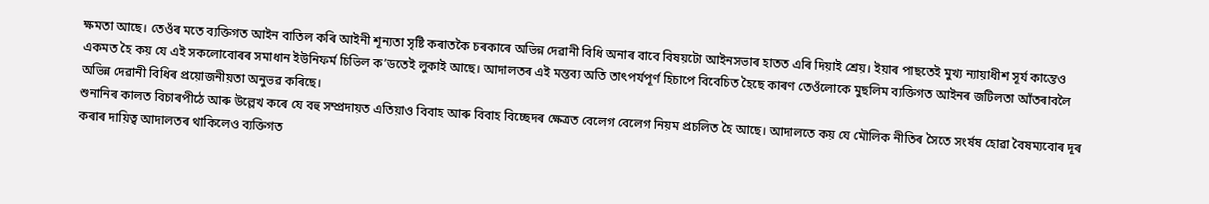ক্ষমতা আছে। তেওঁৰ মতে ব্যক্তিগত আইন বাতিল কৰি আইনী শূন্যতা সৃষ্টি কৰাতকৈ চৰকাৰে অভিন্ন দেৱানী বিধি অনাৰ বাবে বিষয়টো আইনসভাৰ হাতত এৰি দিয়াই শ্রেয়। ইয়াৰ পাছতেই মুখ্য ন্যায়াধীশ সূৰ্য কান্তেও একমত হৈ কয় যে এই সকলোবোৰৰ সমাধান ইউনিফৰ্ম চিভিল ক’ডতেই লুকাই আছে। আদালতৰ এই মন্তব্য অতি তাৎপৰ্যপূৰ্ণ হিচাপে বিবেচিত হৈছে কাৰণ তেওঁলোকে মুছলিম ব্যক্তিগত আইনৰ জটিলতা আঁতৰাবলৈ অভিন্ন দেৱানী বিধিৰ প্ৰয়োজনীয়তা অনুভৱ কৰিছে।
শুনানিৰ কালত বিচাৰপীঠে আৰু উল্লেখ কৰে যে বহু সম্প্ৰদায়ত এতিয়াও বিবাহ আৰু বিবাহ বিচ্ছেদৰ ক্ষেত্ৰত বেলেগ বেলেগ নিয়ম প্ৰচলিত হৈ আছে। আদালতে কয় যে মৌলিক নীতিৰ সৈতে সংৰ্ষষ হোৱা বৈষম্যবোৰ দূৰ কৰাৰ দায়িত্ব আদালতৰ থাকিলেও ব্যক্তিগত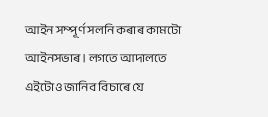আইন সম্পূৰ্ণ সলনি কৰাৰ কামটো আইনসভাৰ। লগতে আদালতে এইটোও জানিব বিচাৰে যে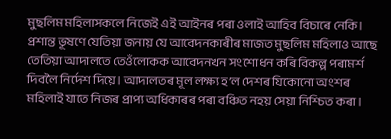মুছলিম মহিলাসকলে নিজেই এই আইনৰ পৰা ওলাই আহিব বিচাৰে নেকি। প্ৰশান্ত ভূষণে যেতিয়া জনায় যে আবেদনকাৰীৰ মাজত মুছলিম মহিলাও আছে তেতিয়া আদালতে তেওঁলোকক আবেদনখন সংশোধন কৰি বিকল্প পৰামৰ্শ দিবলৈ নিৰ্দেশ দিয়ে। আদালতৰ মূল লক্ষ্য হ’ল দেশৰ যিকোনো অংশৰ মহিলাই যাতে নিজৰ প্ৰাপ্য অধিকাৰৰ পৰা বঞ্চিত নহয় সেয়া নিশ্চিত কৰা।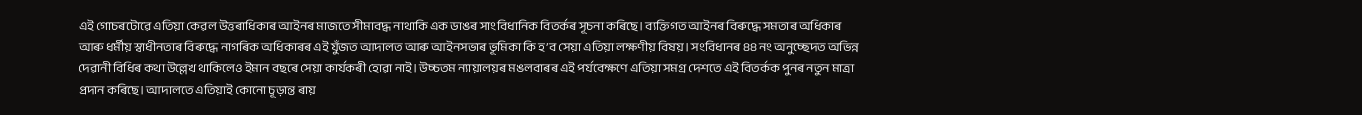এই গোচৰটোৱে এতিয়া কেৱল উত্তৰাধিকাৰ আইনৰ মাজতে সীমাবদ্ধ নাথাকি এক ডাঙৰ সাংবিধানিক বিতৰ্কৰ সূচনা কৰিছে। ব্যক্তিগত আইনৰ বিৰুদ্ধে সমতাৰ অধিকাৰ আৰু ধৰ্মীয় স্বাধীনতাৰ বিৰুদ্ধে নাগৰিক অধিকাৰৰ এই যুঁজত আদালত আৰু আইনসভাৰ ভূমিকা কি হ’ব সেয়া এতিয়া লক্ষণীয় বিষয়। সংবিধানৰ ৪৪ নং অনুচ্ছেদত অভিন্ন দেৱানী বিধিৰ কথা উল্লেখ থাকিলেও ইমান বছৰে সেয়া কাৰ্যকৰী হোৱা নাই। উচ্চতম ন্যায়ালয়ৰ মঙলবাৰৰ এই পৰ্যবেক্ষণে এতিয়া সমগ্ৰ দেশতে এই বিতৰ্কক পুনৰ নতুন মাত্ৰা প্ৰদান কৰিছে। আদালতে এতিয়াই কোনো চূড়ান্ত ৰায়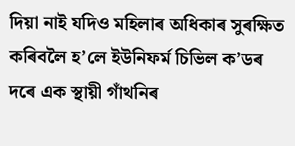দিয়া নাই যদিও মহিলাৰ অধিকাৰ সুৰক্ষিত কৰিবলৈ হ’লে ইউনিফৰ্ম চিভিল ক’ডৰ দৰে এক স্থায়ী গাঁথনিৰ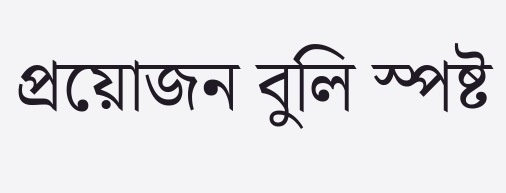প্ৰয়োজন বুলি স্পষ্ট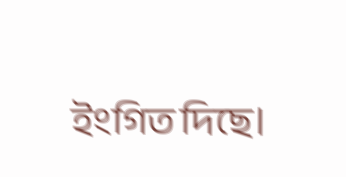ইংগিত দিছে।